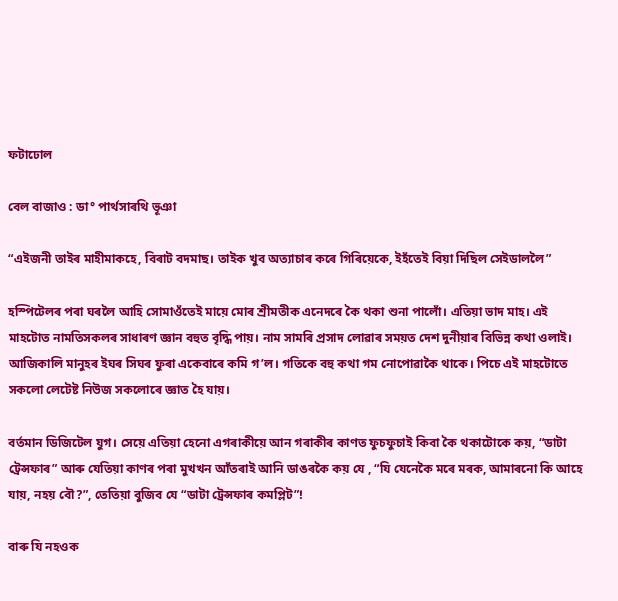ফটাঢোল

বেল বাজাও : ডা° পার্থসাৰথি ভূঞা

“এইজনী তাইৰ মাহীমাকহে, বিৰাট বদমাছ। তাইক খুব অত্যাচাৰ কৰে গিৰিয়েকে, ইহঁতেই বিয়া দিছিল সেইডাললৈ”

হস্পিটেলৰ পৰা ঘৰলৈ আহি সোমাওঁতেই মায়ে মোৰ শ্ৰীমতীক এনেদৰে কৈ থকা শুনা পালোঁ। এতিয়া ভাদ মাহ। এই মাহটোত নামতিসকলৰ সাধাৰণ জ্ঞান বহুত বৃদ্ধি পায়। নাম সামৰি প্ৰসাদ লোৱাৰ সময়ত দেশ দুনীয়াৰ বিভিন্ন কথা ওলাই। আজিকালি মানুহৰ ইঘৰ সিঘৰ ফুৰা একেবাৰে কমি গ’ল। গতিকে বহু কথা গম নোপোৱাকৈ থাকে। পিচে এই মাহটোতে সকলো লেটেষ্ট নিউজ সকলোৰে জ্ঞাত হৈ যায়।

বৰ্তমান ডিজিটেল যুগ। সেয়ে এতিয়া হেনো এগৰাকীয়ে আন গৰাকীৰ কাণত ফুচফুচাই কিবা কৈ থকাটোকে কয়, “ডাটা ট্ৰেন্সফাৰ” আৰু যেতিয়া কাণৰ পৰা মুখখন আঁতৰাই আনি ডাঙৰকৈ কয় যে , “যি যেনেকৈ মৰে মৰক, আমাৰনো কি আহে যায়, নহয় বৌ?”, তেতিয়া বুজিব যে “ডাটা ট্ৰেন্সফাৰ কমপ্লিট”!

বাৰু যি নহওক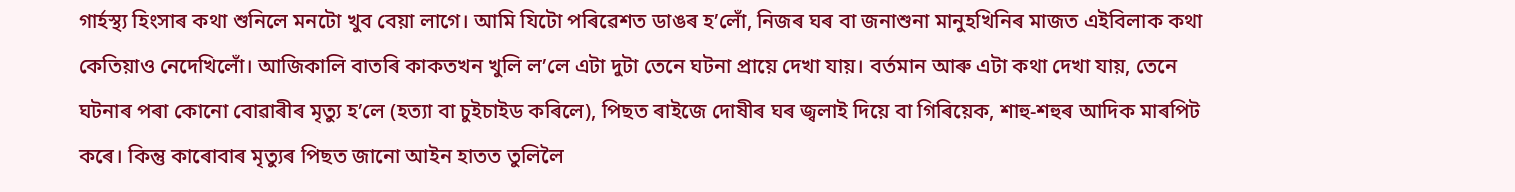গাৰ্হস্থ্য হিংসাৰ কথা শুনিলে মনটো খুব বেয়া লাগে। আমি যিটো পৰিৱেশত ডাঙৰ হ’লোঁ, নিজৰ ঘৰ বা জনাশুনা মানুহখিনিৰ মাজত এইবিলাক কথা কেতিয়াও নেদেখিলোঁ। আজিকালি বাতৰি কাকতখন খুলি ল’লে এটা দুটা তেনে ঘটনা প্ৰায়ে দেখা যায়। বৰ্তমান আৰু এটা কথা দেখা যায়, তেনে ঘটনাৰ পৰা কোনো বোৱাৰীৰ মৃত্যু হ’লে (হত্যা বা চুইচাইড কৰিলে), পিছত ৰাইজে দোষীৰ ঘৰ জ্বলাই দিয়ে বা গিৰিয়েক, শাহু-শহুৰ আদিক মাৰপিট কৰে। কিন্তু কাৰোবাৰ মৃত্যুৰ পিছত জানো আইন হাতত তুলিলৈ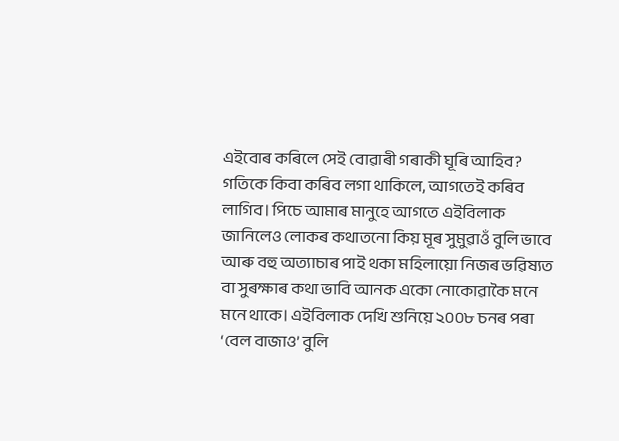এইবোৰ কৰিলে সেই বোৱাৰী গৰাকী ঘূৰি আহিব?
গতিকে কিবা কৰিব লগা থাকিলে, আগতেই কৰিব লাগিব। পিচে আমাৰ মানুহে আগতে এইবিলাক জানিলেও লোকৰ কথাতনো কিয় মূৰ সুমুৱাওঁ বুলি ভাবে আৰু বহু অত্যাচাৰ পাই থকা মহিলায়ো নিজৰ ভৱিষ্যত বা সুৰক্ষাৰ কথা ভাবি আনক একো নোকোৱাকৈ মনে মনে থাকে। এইবিলাক দেখি শুনিয়ে ২০০৮ চনৰ পৰা ‘বেল বাজাও’ বুলি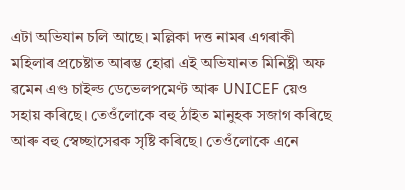এটা অভিযান চলি আছে। মল্লিকা দত্ত নামৰ এগৰাকী মহিলাৰ প্ৰচেষ্টাত আৰম্ভ হোৱা এই অভিযানত মিনিষ্ট্ৰী অফ ৱমেন এণ্ড চাইল্ড ডেভেলপমেণ্ট আৰু UNICEF য়েও সহায় কৰিছে। তেওঁলোকে বহু ঠাইত মানুহক সজাগ কৰিছে আৰু বহু স্বেচ্ছাসেৱক সৃষ্টি কৰিছে। তেওঁলোকে এনে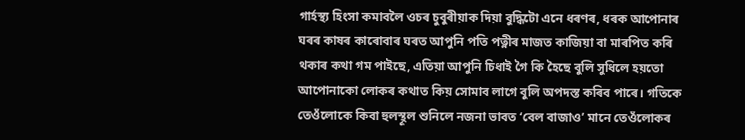গাৰ্হস্থ্য হিংসা কমাবলৈ ওচৰ চুবুৰীয়াক দিয়া বুদ্ধিটো এনে ধৰণৰ, ধৰক আপোনাৰ ঘৰৰ কাষৰ কাৰোবাৰ ঘৰত আপুনি পতি পত্নীৰ মাজত কাজিয়া বা মাৰপিত কৰি থকাৰ কথা গম পাইছে, এতিয়া আপুনি চিধাই গৈ কি হৈছে বুলি সুধিলে হয়তো আপোনাকো লোকৰ কথাত কিয় সোমাব লাগে বুলি অপদস্ত কৰিব পাৰে। গতিকে তেওঁলোকে কিবা হুলস্থূল শুনিলে নজনা ভাবত ‘বেল বাজাও’ মানে তেওঁলোকৰ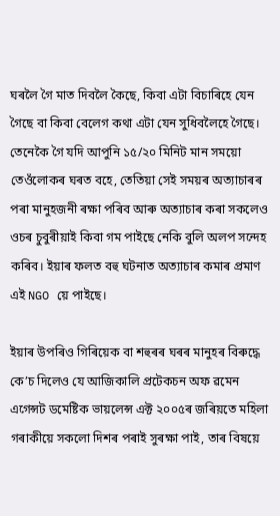ঘৰলৈ গৈ মাত দিবলৈ কৈছে, কিবা এটা বিচাৰিহে যেন গৈছে বা কিবা বেলেগ কথা এটা যেন সুধিবলৈহে গৈছে। তেনেকৈ গৈ যদি আপুনি ১৫/২০ মিনিট মান সময়ো তেওঁলোকৰ ঘৰত বহে, তেতিয়া সেই সময়ৰ অত্যাচাৰৰ পৰা মানুহজনী ৰক্ষা পৰিব আৰু অত্যাচাৰ কৰা সকলেও ওচৰ চুবুৰীয়াই কিবা গম পাইছে নেকি বুলি অলপ সন্দেহ কৰিব। ইয়াৰ ফলত বহু ঘটনাত অত্যাচাৰ কমাৰ প্ৰমাণ এই NGO য়ে পাইছে।

ইয়াৰ উপৰিও গিৰিয়েক বা শহুৰৰ ঘৰৰ মানুহৰ বিৰুদ্ধে কে’চ দিলেও যে আজিকালি প্ৰটেকচন অফ ৱমেন এগেন্সট ডমেষ্টিক ভায়লেন্স এক্ট ২০০৫ৰ জৰিয়তে মহিলা গৰাকীয়ে সকলো দিশৰ পৰাই সুৰক্ষা পাই, তাৰ বিষয়ে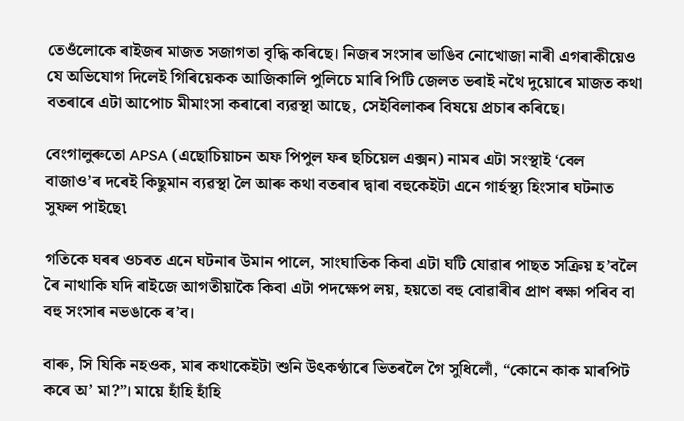তেওঁলোকে ৰাইজৰ মাজত সজাগতা বৃদ্ধি কৰিছে। নিজৰ সংসাৰ ভাঙিব নোখোজা নাৰী এগৰাকীয়েও যে অভিযোগ দিলেই গিৰিয়েকক আজিকালি পুলিচে মাৰি পিটি জেলত ভৰাই নথৈ দুয়োৰে মাজত কথা বতৰাৰে এটা আপোচ মীমাংসা কৰাৰো ব্যৱস্থা আছে, সেইবিলাকৰ বিষয়ে প্ৰচাৰ কৰিছে।

বেংগালুৰুতো APSA (এছোচিয়াচন অফ পিপুল ফৰ ছচিয়েল এক্সন) নামৰ এটা সংস্থাই ‘বেল বাজাও’ৰ দৰেই কিছুমান ব্যৱস্থা লৈ আৰু কথা বতৰাৰ দ্বাৰা বহুকেইটা এনে গাৰ্হস্থ্য হিংসাৰ ঘটনাত সুফল পাইছে৷

গতিকে ঘৰৰ ওচৰত এনে ঘটনাৰ উমান পালে, সাংঘাতিক কিবা এটা ঘটি যোৱাৰ পাছত সক্ৰিয় হ’বলৈ ৰৈ নাথাকি যদি ৰাইজে আগতীয়াকৈ কিবা এটা পদক্ষেপ লয়, হয়তো বহু বোৱাৰীৰ প্ৰাণ ৰক্ষা পৰিব বা বহু সংসাৰ নভঙাকে ৰ’ব।

বাৰু, সি যিকি নহওক, মাৰ কথাকেইটা শুনি উৎকণ্ঠাৰে ভিতৰলৈ গৈ সুধিলোঁ, “কোনে কাক মাৰপিট কৰে অ’ মা?”। মায়ে হাঁহি হাঁহি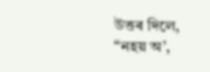উত্তৰ দিলে, “নহয় অ’,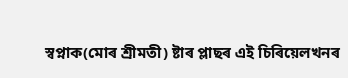স্বপ্নাক(মোৰ শ্ৰীমতী) ষ্টাৰ প্লাছৰ এই চিৰিয়েলখনৰ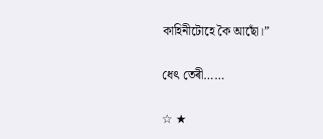কাহিনীটোহে কৈ আছোঁ।”

ধেৎ তেৰী……

☆ ★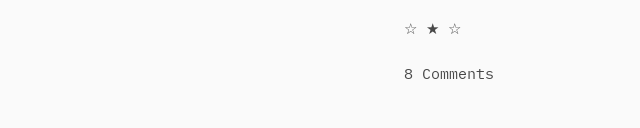☆ ★ ☆

8 Comments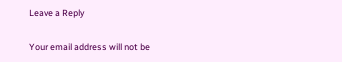Leave a Reply

Your email address will not be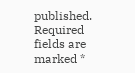published. Required fields are marked *